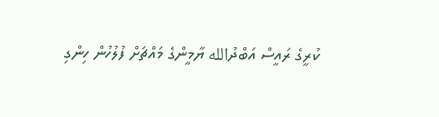ކުރީގެ ރައީސް އަބްދުالله ޔާމީންގެ މައްޗަށް ފުލުހުން ހިންގި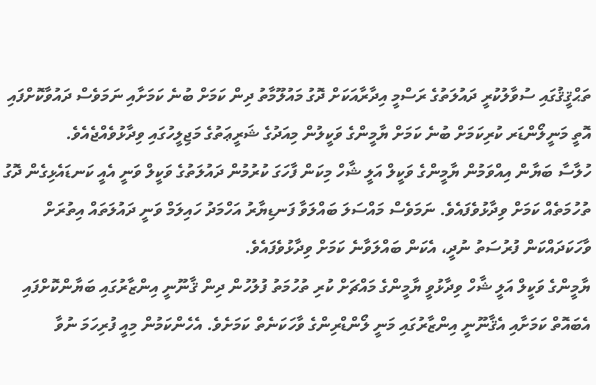ތަޙްޤީޤުގައި ސުވާލުކުރީ ދައުލަތުގެ ރަސްމީ އިދާރާއަކަށް ދޮގު މައުލޫމާތު ދިން ކަމަށް ބުނެ ކަމަށާއި ނަމަވެސް ދައުވާކޮށްފައި އޮތީ މަނީލޯންޑަރ ކުރިކަމަށް ބުނެ ކަމަށް ޔާމީންގެ ވަކީލުން މިއަދުގެ ޝަރީޢަތުގެ މަޖިލީހުގައި ވިދާޅުވެއްޖެއެވެ.
ހުލާސާ ބަޔާން އިއްވަމުން ޔާމީންގެ ވަކީލް އަލީ ޝާހް މިކަން ފާހަގަ ކުރުމުން ދައުލަތުގެ ވަކީލް ވަނީ އެއީ ކަނޑައެޅިގެން ދޮގު ތުހުމަތެއް ކަމަށް ވިދާޅުވެފައެވެ. ނަމަވެސް މައްސަލަ ބައްލަވާ ފަނޑިޔާރު އަހްމަދު ހައިލަމް ވަނީ ދައުލަތައް އިތުރަށް ވާހަކަދައްކަން ފުރުސަތު ނުދީ، އެކަން ބައްލަވާނެ ކަމަށް ވިދާޅުވެފައެވެ.
ޔާމީންގެ ވަކީލް އަލީ ޝާހް ވިދާޅުވީ ޔާމީންގެ މައްޗަށް ކުރި ތުހުމަތު ފުލުހުން ދިން ޤާނޫނީ އިންޒާރުގައި ބަޔާންކޮށްފައި އެބައޮތް ކަމަށާއި އެޤާނޫނީ އިންޒާރުގައި މަނީ ލޯންޑްރިންގެ ވާހަކަނެތް ކަމަށެވެ. އެހެންކަމުން މިއީ ފުރިހަމަ ނުވާ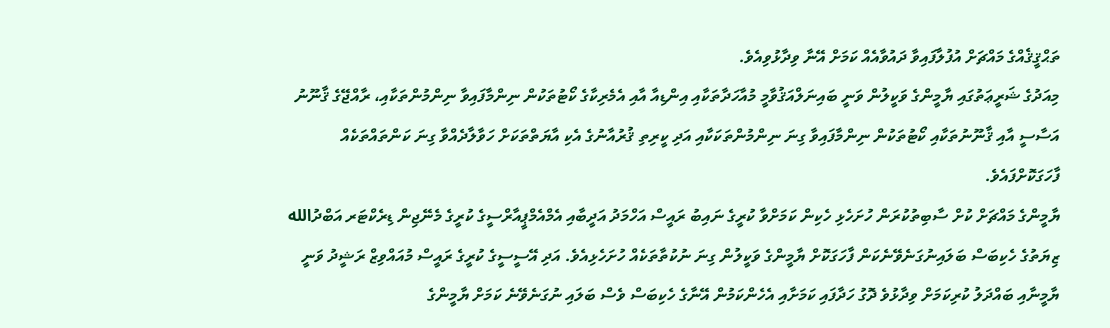ތަޙްޤީޤެއްގެ މައްޗަށް އުފުލާފައިވާ ދައުވާއެއް ކަމަށް އޭނާ ވިދާޅުވިއެވެ.
މިއަދުގެ ޝަރީޢަތުގައި ޔާމީންގެ ވަކީލުން ވަނީ ބައިނަލްއަޤުވާމީ މުއާހަދާތަކާއި އިންޑިއާ އާއި އެމެރިކާގެ ކޯޓުތަކުން ނިންމާފައިވާ ނިންމުންތަކާއި، ރާއްޖޭގެ ޤާނޫނު އަސާސީ އާއި ޤާނޫނުތަކާއި ކޯޓުތަކުން ނިންމާފައިވާ ގިނަ ނިންމުންތަކަކާއި އަދި ކީރިތި ޤުރުއާނުގެ އެކި އާޔަތްތަކަށް ހަވާލާދެއްވާ ގިނަ ކަންތައްތަކެއް ފާހަގަކޮށްފައެވެ.
ޔާމީންގެ މައްޗަށް ކުށް ސާބިތުކުރަން ހުށަހެޅި ހެކިން ކަމަށްވާ ކުރީގެ ނައިބު ރައީސް އަހްމަދު އަދީބާއި އެމްއެމްޕީއާރްސީގެ ކުރީގެ މެނޭޖިން ޑިރެކްޓަރ އަބްދުالله ޒިޔަތުގެ ހެކިބަސް ބަލައިނުގަނެވޭނެކަން ފާހަގަކޮށް ޔާމީންގެ ވަކީލުން ގިނަ ނުކުތާތަކެއް ހުށަހެޅިއެވެ. އަދި އޭސީސީގެ ކުރީގެ ރައީސް މުއައްވިޒް ރަޝީދު ވަނީ ޔާމީނާއި ބައްދަލު ކުރިކަމަށް ވިދާޅުވެ ދޮގު ހަދާފައި ކަމަށާއި އެހެންކަމުން އޭނާގެ ހެކިބަސް ވެސް ބަލައި ނުގަނެވޭނެ ކަމަށް ޔާމީންގެ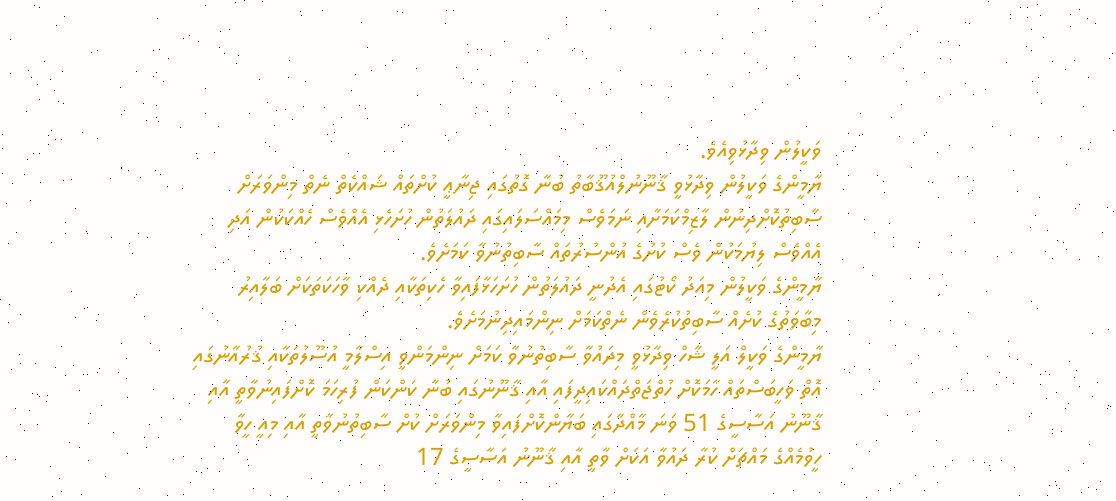ވަކީލުން ވިދާޅުވިއެވެ.
ޔާމީންގެ ވަކީލުން ވިދާޅުވީ ޤާނޫނުލްއުޤޫބާތު ބުނާ ގޮތުގައި ޖިނާޢީ ކުށްތައް ޝައްކެތް ނެތް މިންވަރަށް ސާބިތުކޮށްދިނުން ލާޒިމްކަމަށާއި ނަމަވެސް މިމައްސަލައިގައި ދައުލަތުން ހުށަހެޅި އެއްވެސް ހެއްކަކުން އަދި އެއްވެސް ލިޔުމަކުން ވެސް ކުށުގެ އުންސުރުތައް ސާބިތުނުވާ ކަމަށެވެ.
ޔާމީންގެ ވަކީލުން މިއަދު ކޯޓުގައި އެދުނީ ދައުލަތުން ހުށަހަޅާފައިވާ ހެކިތަކާއި ދެއްކި ވާހަކަތަކަށް ބަލާއިރު މިބާވަތުގެ ކުށެއް ސާބިތުކުރެވެން ނެތްކަމަށް ނިންމައިދިނުމަށެވެ.
ޔާމީންގެ ވަކީލް އަލީ ޝާހް ވިދާޅުވީ މިދައުވާ ސާބިތުނުވާ ކަމަށް ނިންމަންވީ އިސްލާމީ އުސޫލުތަކާއި ޤުރުއާނުގައި އޮތް ވަހީބަސްތައް ހާމަކޮށް ހުތްޖަތްދައްކައިދީފައި އާއި ޤާނޫނުގައި ބުނާ ކަންކަން ފުރިހަމަ ކޮށްފައިނުވާތީ އާއި ޤާނޫނު އަސާސީގެ 51 ވަނަ މާއްދާގައި ބަޔާންކޮށްފައިވާ މިންވަރަށް ކުށް ސާބިތުނުވާތީ އާއި މިއީ ހީވާ ހީވުމެއްގެ މައްޗަށް ކުރާ ދައުވާ އަކަށް ވާތީ އާއި ޤާނޫނު އަސާސީގެ 17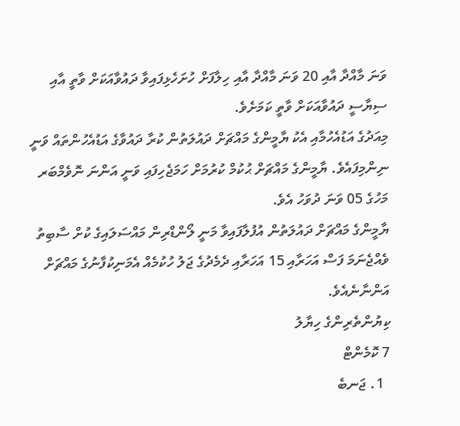ވަނަ މާއްދާ އާއި 20 ވަނަ މާއްދާ އާއި ހިލާފަށް ހުށަހެޅިފައިވާ ދައުވާއަކަށް ވާތީ އާއި ސިޔާސީ ދައުވާއަކަށް ވާތީ ކަމަށެވެ.
މިއަދުގެ އަޑުއެހުމާއި އެކު ޔާމީންގެ މައްޗަށް ދައުލަތުން ކުރާ ދައުވާގެ އަޑުއެހުންތައް ވަނީ ނިންމިފައެވެ. ޔާމީންގެ މައްޗަށް ޙުކުމް ކުރުމަށް ހަމަޖެހިފައި ވަނީ އަންނަ ނޮވެމްބަރ މަހުގެ 05 ވަނަ ދުވަހު އެވެ.
ޔާމީންގެ މައްޗަށް ދައުލަތުން އުފުލާފައިވާ މަނީ ލޯންޑްރިން މައްސަލައިގެ ކުށް ސާބިތު ވެއްޖެނަމަ ފަސް އަހަރާއި 15 އަހަރާއި ދެމެދުގެ ޖަލު ހުކުމެއް އެމަނިކުފާނުގެ މައްޗަށް އަންނާނެއެވެ.
ކިޔުންތެރިންގެ ހިޔާލު
7 ކޮމެންޓް
  1. ޖަނބެ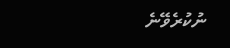ނުކުރެވޭނެ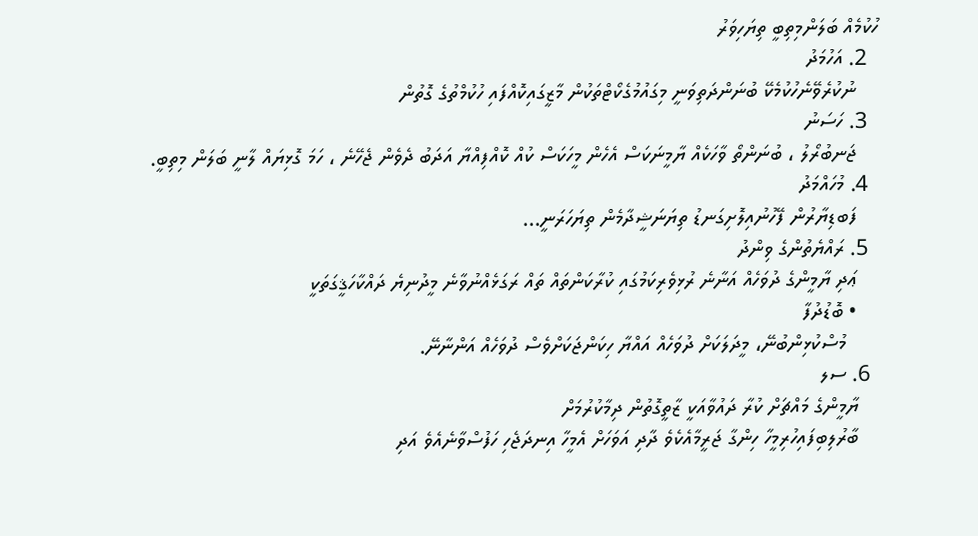ހުކުމެއް ބަލަންމިތިބީ ތިޔަހިވަރު
  2. އަހުމަދު
    ނުކުރެވޭނެހުކުމެކޭ ބުނަންދަތިވަނީ މިގައުމުގެކޯޓްތަކުން މާޒީގައިކޮއްފައި ހުކުމްތުގެ ގޮތުން
  3. ހަސަނު
    ޖަނބުރޯލު ، ބުނަންތޯ ވާހަކެއް ޔާމީނަކަސް އެހެން މީހަކަސް ކުއް ކޮއްފިއްޔާ އަދަބު ދެވެން ޖެހޭނެ ، ހަމަ ގޮޅިޔައް ލާނީ ބަލަން މިތިބީ.
  4. މުހައްމަދު
    ފަބޑިޔާރުން ފޭހުނުއިލޮށިގަނޑު ތިޔަނަޝީދާމެން ތިޔަހަރަނީ...
  5. ރައްޔެތުންގެ ވިންދު
    ޢަދި ޔާމީންގެ ދުވަހެއް އަނާނެ ރުޅިވެރިކަމުގައި ކުރާކަންތައް ތައް ރަގަޅެއްނުވާނެ މީދުނިޔެ ދައްކާހަޤީގަތަކީ
    • ބޮޑުދުފާ
      މުސްކުޅިންބުނޭ، މީދަލަކަށް ދުވަހެއް އައްޔާ ހިކަންޖަކަށްވެސް ދުވަހެއް އަންނާނޭ.
  6. ސލ
    ޔާމީންގެ މައްޗަށް ކުރާ ދައުވާއަކީ ޒާތީގޮތުން ދިމާކުރުމަށް
    ބާރުލިބިފައިހުރިމީހާ ހިންގާ ޖަރީމާއެކެވެ ދާދި އަވަހަށް އެމީހާ އިނދަޖެހި ހަފުސްވާނެއެވެ އަދި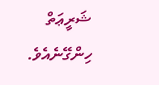ޝަރީޢަތް ހިންގޭނެއެވެ.